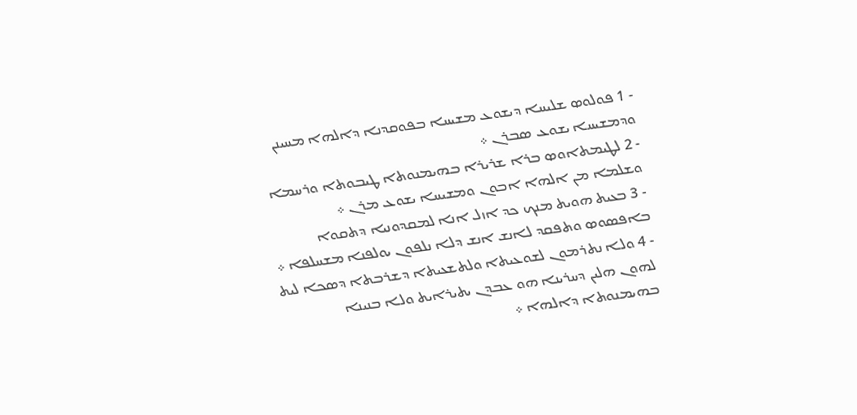- 1 ܦܘܠܘܤ ܫܠܝܚܐ ܕܝܫܘܥ ܡܫܝܚܐ ܒܦܘܩܕܢܐ ܕܐܠܗܐ ܡܚܝܢܢ ܘܕܡܫܝܚܐ ܝܫܘܥ ܤܒܪܢ ܀
- 2 ܠܛܝܡܬܐܘܤ ܒܪܐ ܫܪܝܪܐ ܒܗܝܡܢܘܬܐ ܛܝܒܘܬܐ ܘܪܚܡܐ ܘܫܠܡܐ ܡܢ ܐܠܗܐ ܐܒܘܢ ܘܡܫܝܚܐ ܝܫܘܥ ܡܪܢ ܀
- 3 ܒܥܝܬ ܗܘܝܬ ܡܢܟ ܟܕ ܐܙܠ ܐܢܐ ܠܡܩܕܘܢܝܐ ܕܬܩܘܐ ܒܐܦܤܘܤ ܘܬܦܩܕ ܠܐܢܫ ܐܢܫ ܕܠܐ ܢܠܦܘܢ ܝܘܠܦܢܐ ܡܫܚܠܦܐ ܀
- 4 ܘܠܐ ܢܬܪܡܘܢ ܠܫܘܥܝܬܐ ܘܠܬܫܥܝܬܐ ܕܫܪܒܬܐ ܕܤܟܐ ܠܝܬ ܠܗܘܢ ܗܠܝܢ ܕܚܪܝܢܐ ܗܘ ܥܒܕܢ ܝܬܝܪܐܝܬ ܘܠܐ ܒܢܝܢܐ ܒܗܝܡܢܘܬܐ ܕܐܠܗܐ ܀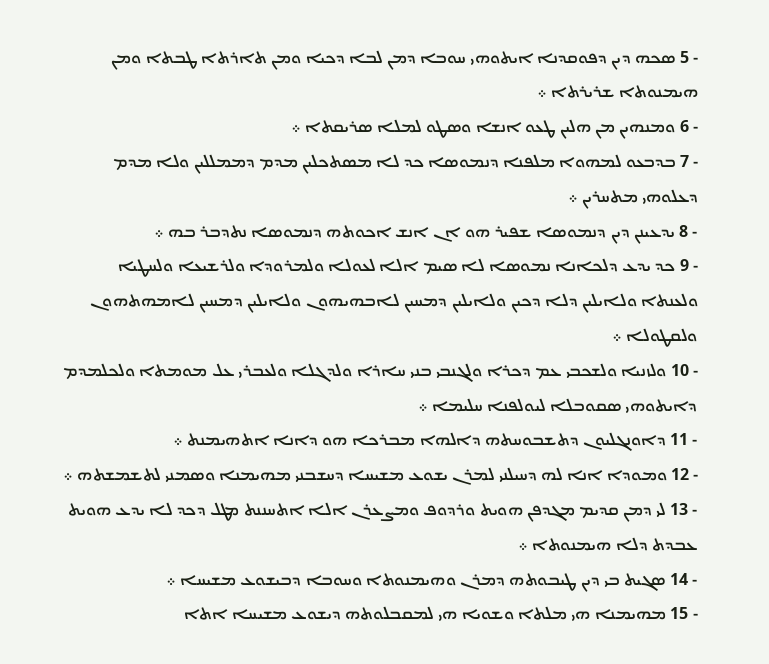- 5 ܤܟܗ ܕܝܢ ܕܦܘܩܕܢܐ ܐܝܬܘܗܝ ܚܘܒܐ ܕܡܢ ܠܒܐ ܕܟܝܐ ܘܡܢ ܬܐܪܬܐ ܛܒܬܐ ܘܡܢ ܗܝܡܢܘܬܐ ܫܪܝܪܬܐ ܀
- 6 ܘܡܢܗܝܢ ܡܢ ܗܠܝܢ ܛܥܘ ܐܢܫܐ ܘܤܛܘ ܠܡܠܐ ܤܪܝܩܬܐ ܀
- 7 ܒܕܒܥܘ ܠܡܗܘܐ ܡܠܦܢܐ ܕܢܡܘܤܐ ܟܕ ܠܐ ܡܤܬܟܠܝܢ ܡܕܡ ܕܡܡܠܠܝܢ ܘܠܐ ܡܕܡ ܕܥܠܘܗܝ ܡܬܚܪܝܢ ܀
- 8 ܝܕܥܝܢܢ ܕܝܢ ܕܢܡܘܤܐ ܫܦܝܪ ܗܘ ܐܢ ܐܢܫ ܐܟܘܬܗ ܕܢܡܘܤܐ ܢܬܕܒܪ ܒܗ ܀
- 9 ܟܕ ܝܕܥ ܕܠܟܐܢܐ ܢܡܘܤܐ ܠܐ ܤܝܡ ܐܠܐ ܠܥܘܠܐ ܘܠܡܪܘܕܐ ܘܠܪܫܝܥܐ ܘܠܚܛܝܐ ܘܠܥܢܬܐ ܘܠܐܝܠܝܢ ܕܠܐ ܕܟܝܢ ܘܠܐܝܠܝܢ ܕܡܚܝܢ ܠܐܒܗܝܗܘܢ ܘܠܐܝܠܝܢ ܕܡܚܝܢ ܠܐܡܗܬܗܘܢ ܘܠܩܛܘܠܐ ܀
- 10 ܘܠܙܢܝܐ ܘܠܫܟܒܝ ܥܡ ܕܟܪܐ ܘܠܓܢܒܝ ܒܢܝ ܚܐܪܐ ܘܠܕܓܠܐ ܘܠܥܒܪܝ ܥܠ ܡܘܡܬܐ ܘܠܟܠܡܕܡ ܕܐܝܬܘܗܝ ܤܩܘܒܠܐ ܠܝܘܠܦܢܐ ܚܠܝܡܐ ܀
- 11 ܕܐܘܢܓܠܝܘܢ ܕܬܫܒܘܚܬܗ ܕܐܠܗܐ ܡܒܪܟܐ ܗܘ ܕܐܢܐ ܐܬܗܝܡܢܬ ܀
- 12 ܘܡܘܕܐ ܐܢܐ ܠܗ ܕܚܝܠܢܝ ܠܡܪܢ ܝܫܘܥ ܡܫܝܚܐ ܕܚܫܒܢܝ ܡܗܝܡܢܐ ܘܤܡܢܝ ܠܬܫܡܫܬܗ ܀
- 13 ܠܝ ܕܡܢ ܩܕܝܡ ܡܓܕܦܢ ܗܘܝܬ ܘܪܕܘܦ ܘܡܨܥܪܢ ܐܠܐ ܐܬܚܢܢܬ ܡܛܠ ܕܟܕ ܠܐ ܝܕܥ ܗܘܝܬ ܥܒܕܬ ܕܠܐ ܗܝܡܢܘܬܐ ܀
- 14 ܤܓܝܬ ܒܝ ܕܝܢ ܛܝܒܘܬܗ ܕܡܪܢ ܘܗܝܡܢܘܬܐ ܘܚܘܒܐ ܕܒܝܫܘܥ ܡܫܝܚܐ ܀
- 15 ܡܗܝܡܢܐ ܗܝ ܡܠܬܐ ܘܫܘܝܐ ܗܝ ܠܡܩܒܠܘܬܗ ܕܝܫܘܥ ܡܫܝܚܐ ܐܬܐ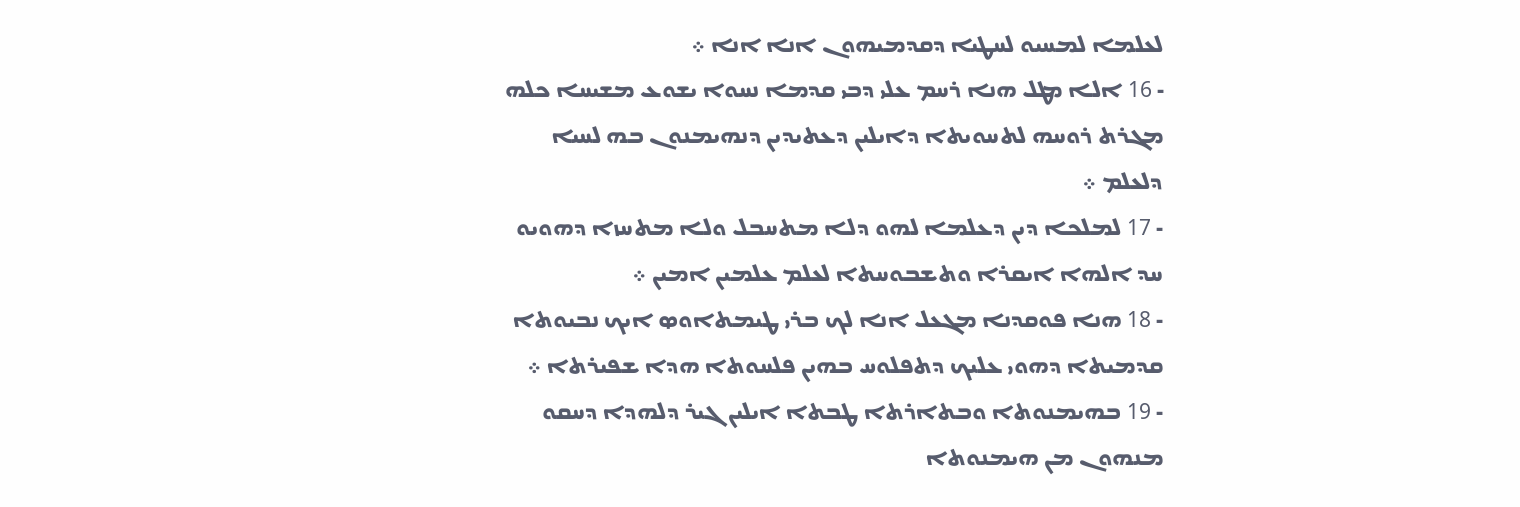ܠܥܠܡܐ ܠܡܚܝܘ ܠܚܛܝܐ ܕܩܕܡܝܗܘܢ ܐܢܐ ܐܢܐ ܀
- 16 ܐܠܐ ܡܛܠ ܗܢܐ ܪܚܡ ܥܠܝ ܕܒܝ ܩܕܡܐ ܢܚܘܐ ܝܫܘܥ ܡܫܝܚܐ ܟܠܗ ܡܓܪܬ ܪܘܚܗ ܠܬܚܘܝܬܐ ܕܐܝܠܝܢ ܕܥܬܝܕܝܢ ܕܢܗܝܡܢܘܢ ܒܗ ܠܚܝܐ ܕܠܥܠܡ ܀
- 17 ܠܡܠܟܐ ܕܝܢ ܕܥܠܡܐ ܠܗܘ ܕܠܐ ܡܬܚܒܠ ܘܠܐ ܡܬܚܙܐ ܕܗܘܝܘ ܚܕ ܐܠܗܐ ܐܝܩܪܐ ܘܬܫܒܘܚܬܐ ܠܥܠܡ ܥܠܡܝܢ ܐܡܝܢ ܀
- 18 ܗܢܐ ܦܘܩܕܢܐ ܡܓܥܠ ܐܢܐ ܠܟ ܒܪܝ ܛܝܡܬܐܘܤ ܐܝܟ ܢܒܝܘܬܐ ܩܕܡܝܬܐ ܕܗܘܝ ܥܠܝܟ ܕܬܦܠܘܚ ܒܗܝܢ ܦܠܚܘܬܐ ܗܕܐ ܫܦܝܪܬܐ ܀
- 19 ܒܗܝܡܢܘܬܐ ܘܒܬܐܪܬܐ ܛܒܬܐ ܐܝܠܝܢ ܓܝܪ ܕܠܗܕܐ ܕܚܩܘ ܡܢܗܘܢ ܡܢ ܗܝܡܢܘܬܐ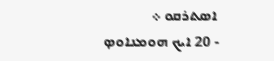ܐܤܬܪܩܘ ܀
- 20 ܐܝܟ ܗܘܡܢܐܘܤ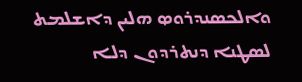ܘܐܠܟܤܢܕܪܘܤ ܗܠܝܢ ܕܐܫܠܡܬ ܠܤܛܢܐ ܕܢܬܪܕܘܢ ܕܠܐ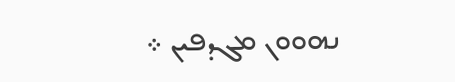ܢܗܘܘܢ ܡܓܕܦܝܢ ܀